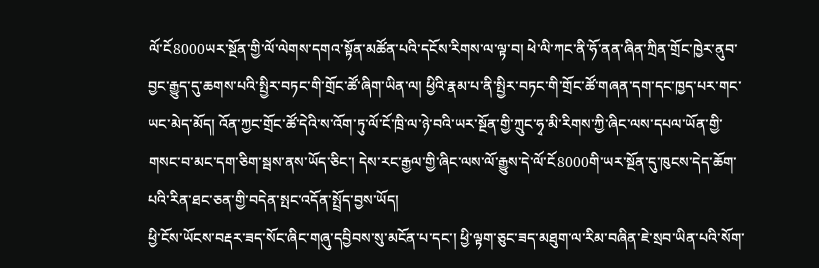ལོ་ངོ8000ཡར་སྔོན་གྱི་ལོ་ལེགས་དགའ་སྟོན་མཚོན་པའི་དངོས་རིགས་ལ་ལྟ་བ། ཕེ་ལི་ཀང་ནི་ཧོ་ནན་ཞིན་ཀྲིན་གྲོང་ཁྱེར་ནུབ་བྱང་རྒྱུད་དུ་ཆགས་པའི་སྤྱིར་བཏང་གི་གྲོང་ཚོ་ཞིག་ཡིན་ལ། ཕྱིའི་རྣམ་པ་ནི་སྤྱིར་བཏང་གི་གྲོང་ཚོ་གཞན་དག་དང་ཁྱད་པར་གང་ཡང་མེད་མོད། འོན་ཀྱང་གྲོང་ཚོ་དེའི་ས་འོག་ཏུ་ལོ་ངོ་ཁྲི་ལ་ཉེ་བའི་ཡར་སྔོན་གྱི་ཀྲུང་ཧྭ་མི་རིགས་ཀྱི་ཞིང་ལས་དཔལ་ཡོན་གྱི་གསང་བ་མང་དག་ཅིག་སྦས་ནས་ཡོད་ཅིང་། དེས་རང་རྒྱལ་གྱི་ཞིང་ལས་ལོ་རྒྱུས་དེ་ལོ་ངོ8000གི་ཡར་སྔོན་དུ་ཁུངས་དེད་ཆོག་པའི་རིན་ཐང་ཅན་གྱི་བདེན་སྤང་འདོན་སྤྲོད་བྱས་ཡོད།
ཕྱི་ངོས་ཡོངས་བརྡར་ཟད་སོང་ཞིང་གཞུ་དབྱིབས་སུ་མངོན་པ་དང་། ཕྱི་ལྟག་ཅུང་ཟད་མཐུག་ལ་རིམ་བཞིན་ཇེ་སྲབ་ཡིན་པའི་སོག་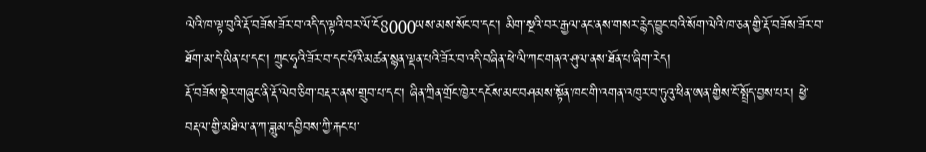ལེའི་ཁ་ལྟ་བུའི་རྡོ་བཟོས་ཟོར་བ་འདི་ད་ལྟའི་བར་ལོ་ངོ8000ཡས་མས་སོང་བ་དང་། མིག་སྔའི་བར་རྒྱལ་ནང་ནས་གསར་རྙེད་བྱུང་བའི་སོག་ལེའི་ཁ་ཅན་གྱི་རྡོ་བཟོས་ཟོར་བ་ཐོག་མ་དེ་ཡིན་པ་དང་། ཀྲུང་ཧྭའི་ཟོར་བ་དང་པོའི་མཚན་སྙན་ལྡན་པའི་ཟོར་བ་འདི་བཞིན་ཕེ་ལི་ཀང་གནའ་ཤུལ་ནས་ཐོན་པ་ཞིག་རེད།
རྡོ་བཟོས་སྡེར་གཞུང་ནི་རྡོ་ལེབ་ཅིག་བརྡར་ནས་གྲུབ་པ་དང་། ཞིན་ཀྲིན་གྲོང་ཁྱེར་དངོས་མང་བཤམས་སྟོན་ཁང་གི་འགན་འཁུར་བ་ཏུའུ་ཕིན་ཨན་གྱིས་ངོ་སྤྲོད་བྱས་པར། ཕྱེ་བརྡལ་གྱི་མཐིལ་ན་ཀ་ཟླུམ་དབྱིབས་ཀྱི་རྐང་པ་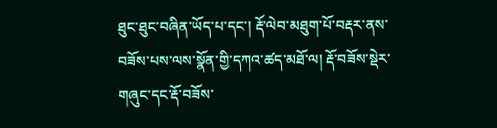ཐུང་ཐུང་བཞིན་ཡོད་པ་དང་། རྡོ་ལེབ་མཐུག་པོ་བརྡར་ནས་བཟོས་པས་ལས་སྣོན་གྱི་དཀའ་ཚད་མཐོ་ལ། རྡོ་བཟོས་སྡེར་གཞུང་དང་རྡོ་བཟོས་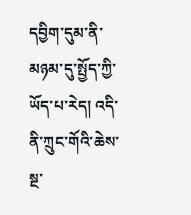དབྱིག་དུམ་ནི་མཉམ་དུ་སྤྱོད་ཀྱི་ཡོད་པ་རེད། འདི་ནི་ཀྲུང་གོའི་ཆེས་སྔ་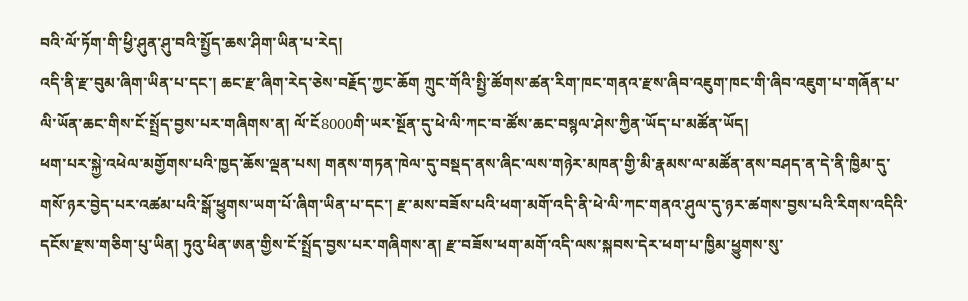བའི་ལོ་ཏོག་གི་ཕྱི་ཤུན་ཤུ་བའི་སྤྱོད་ཆས་ཤིག་ཡིན་པ་རེད།
འདི་ནི་རྫ་བུམ་ཞིག་ཡིན་པ་དང་། ཆང་རྫ་ཞིག་རེད་ཅེས་བརྗོད་ཀྱང་ཆོག ཀྲུང་གོའི་སྤྱི་ཚོགས་ཚན་རིག་ཁང་གནའ་རྫས་ཞིབ་འཇུག་ཁང་གི་ཞིབ་འཇུག་པ་གཞོན་པ་ལི་ཡོན་ཆང་གིས་ངོ་སྤྲོད་བྱས་པར་གཞིགས་ན། ལོ་ངོ8000གི་ཡར་སྔོན་དུ་ཕེ་ལི་ཀང་བ་ཚོས་ཆང་བསྙལ་ཤེས་ཀྱིན་ཡོད་པ་མཚོན་ཡོད།
ཕག་པར་སྐྱེ་འཕེལ་མགྱོགས་པའི་ཁྱད་ཆོས་ལྡན་པས། གནས་གཏན་ཁེལ་དུ་བསྡད་ནས་ཞིང་ལས་གཉེར་མཁན་གྱི་མི་རྣམས་ལ་མཚོན་ནས་བཤད་ན་དེ་ནི་ཁྱིམ་དུ་གསོ་ཉར་བྱེད་པར་འཚམ་པའི་སྒོ་ཕྱུགས་ཡག་པོ་ཞིག་ཡིན་པ་དང་། རྫ་མས་བཟོས་པའི་ཕག་མགོ་འདི་ནི་ཕེ་ལི་ཀང་གནའ་ཤུལ་དུ་ཉར་ཚགས་བྱས་པའི་རིགས་འདིའི་དངོས་རྫས་གཅིག་པུ་ཡིན། ཏུའུ་ཕིན་ཨན་གྱིས་ངོ་སྤྲོད་བྱས་པར་གཞིགས་ན། རྫ་བཟོས་ཕག་མགོ་འདི་ལས་སྐབས་དེར་ཕག་པ་ཁྱིམ་ཕྱུགས་སུ་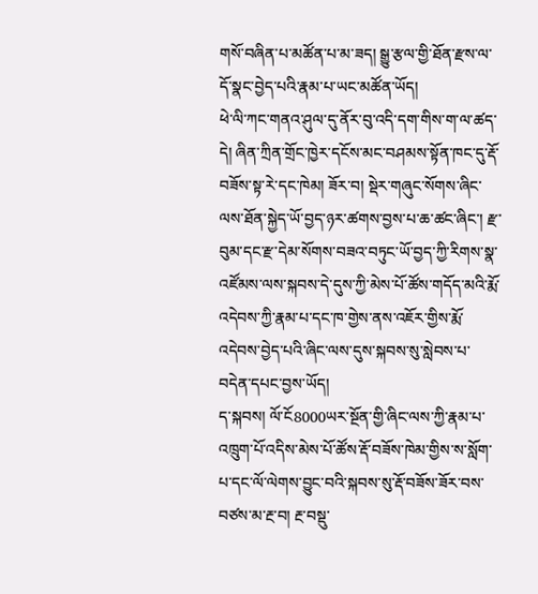གསོ་བཞིན་པ་མཚོན་པ་མ་ཟད། སྒྱུ་རྩལ་གྱི་ཐོན་རྫས་ལ་དོ་སྣང་བྱེད་པའི་རྣམ་པ་ཡང་མཚོན་ཡོད།
ཕེ་ལི་ཀང་གནའ་ཤུལ་དུ་ནོར་བུ་འདི་དག་གིས་ག་ལ་ཚད་དེ། ཞིན་ཀྲིན་གྲོང་ཁྱེར་དངོས་མང་བཤམས་སྟོན་ཁང་དུ་རྡོ་བཟོས་སྟ་རེ་དང་ཁེམ། ཟོར་བ། སྡེར་གཞུང་སོགས་ཞིང་ལས་ཐོན་སྐྱེད་ཡོ་བྱད་ཉར་ཚགས་བྱས་པ་ཆ་ཚང་ཞིང་། རྫ་བུམ་དང་རྫ་དེམ་སོགས་བཟའ་བཏུང་ཡོ་བྱད་ཀྱི་རིགས་སྣ་འཛོམས་ལས་སྐབས་དེ་དུས་ཀྱི་མེས་པོ་ཚོས་གདོད་མའི་རྨོ་འདེབས་ཀྱི་རྣམ་པ་དང་ཁ་གྱེས་ནས་འཇོར་གྱིས་རྨོ་འདེབས་བྱེད་པའི་ཞིང་ལས་དུས་སྐབས་སུ་སླེབས་པ་བདེན་དཔང་བྱས་ཡོད།
ད་སྐབས། ལོ་ངོ8000ཡར་སྔོན་གྱི་ཞིང་ལས་ཀྱི་རྣམ་པ་འཁྲུག་པོ་འདིས་མེས་པོ་ཚོས་རྡོ་བཟོས་ཁེམ་གྱིས་ས་སློག་པ་དང་ལོ་ལེགས་བྱུང་བའི་སྐབས་སུ་རྡོ་བཟོས་ཟོར་བས་བཙས་མ་རྔ་བ། རྔ་བསྡུ་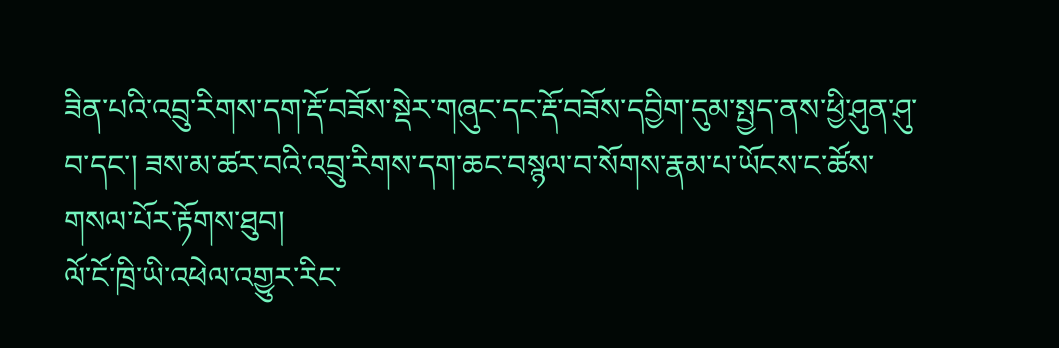ཟིན་པའི་འབྲུ་རིགས་དག་རྡོ་བཟོས་སྡེར་གཞུང་དང་རྡོ་བཟོས་དབྱིག་དུམ་སྤྱད་ནས་ཕྱི་ཤུན་ཤུ་བ་དང་། ཟས་མ་ཚར་བའི་འབྲུ་རིགས་དག་ཆང་བསྙལ་བ་སོགས་རྣམ་པ་ཡོངས་ང་ཚོས་གསལ་པོར་རྟོགས་ཐུབ།
ལོ་ངོ་ཁྲི་ཡི་འཕེལ་འགྱུར་རིང་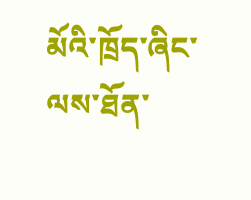མོའི་ཁྲོད་ཞིང་ལས་ཐོན་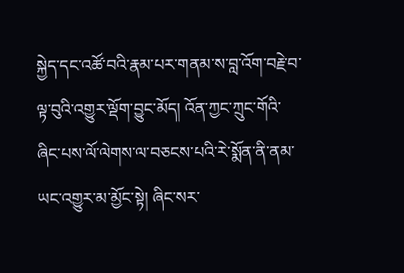སྐྱེད་དང་འཚོ་བའི་རྣམ་པར་གནམ་ས་བླ་འོག་བརྗེ་བ་ལྟ་བུའི་འགྱུར་ལྡོག་བྱུང་མོད། འོན་ཀྱང་ཀྲུང་གོའི་ཞིང་པས་ལོ་ལེགས་ལ་བཅངས་པའི་རེ་སྨོན་ནི་ནམ་ཡང་འགྱུར་མ་མྱོང་སྟེ། ཞིང་སར་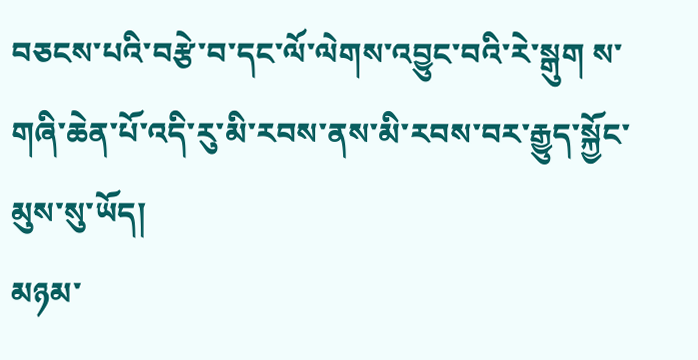བཅངས་པའི་བརྩེ་བ་དང་ལོ་ལེགས་འབྱུང་བའི་རེ་སྒུག ས་གཞི་ཆེན་པོ་འདི་རུ་མི་རབས་ནས་མི་རབས་བར་རྒྱུད་སྐྱོང་མུས་སུ་ཡོད།
མཉམ་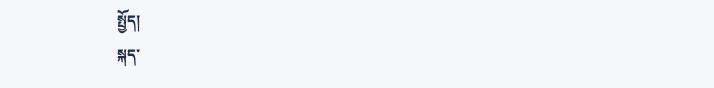སྤྱོད།
སྐད་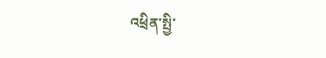འཕྲིན་སྤྱི་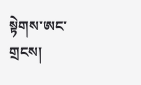སྟེགས་ཨང་གྲངས།